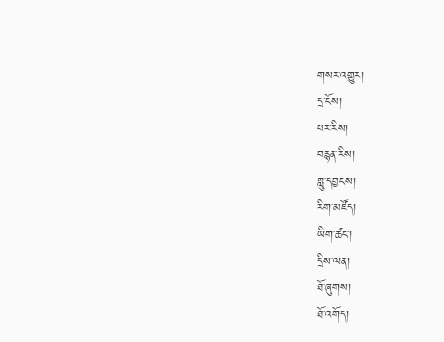གསར་འགྱུར།
དྲ་ངོས།
པར་རིས།
བརྙན་རིས།
གླུ་དབྱངས།
རིག་མཛོད།
ཡིག་ཚང་།
དྲིས་ལན།
ཐོ་ཞུགས།
ཐོ་འགོད།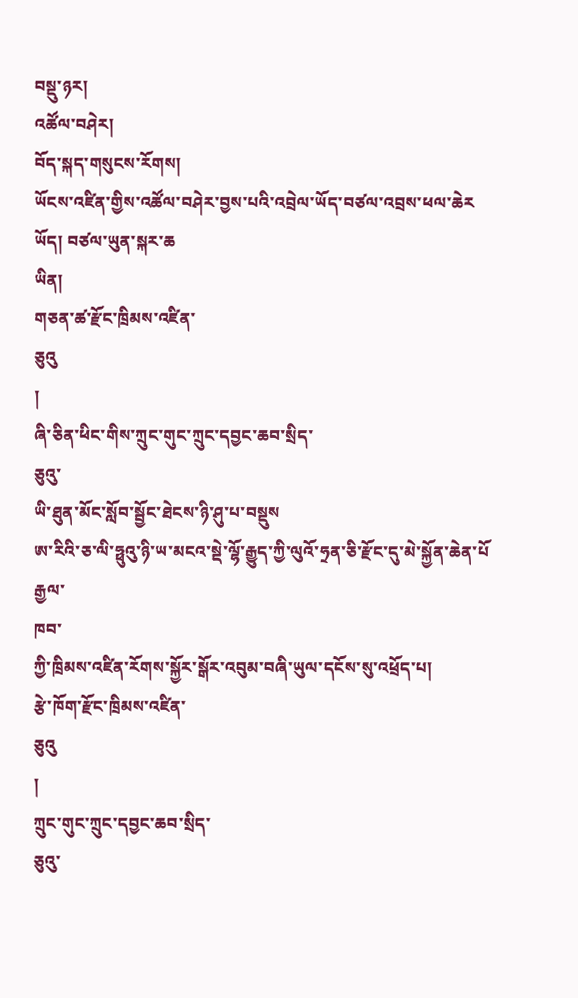བསྡུ་ཉར།
འཚོལ་བཤེར།
བོད་སྐད་གསུངས་རོགས།
ཡོངས་འཛིན་གྱིས་འཚོལ་བཤེར་བྱས་པའི་འབྲེལ་ཡོད་བཙལ་འབྲས་ཕལ་ཆེར
ཡོད། བཙལ་ཡུན་སྐར་ཆ
ཡིན།
གཅན་ཚ་རྫོང་ཁྲིམས་འཛིན་
ཅུའུ
།
ཞི་ཅིན་ཕིང་གིས་ཀྲུང་གུང་ཀྲུང་དབྱང་ཆབ་སྲིད་
ཅུའུ་
ཡི་ཐུན་མོང་སློབ་སྦྱོང་ཐེངས་ཉི་ཤུ་པ་བསྡུས
ཨ་རིའི་ཅ་ལི་ཧྥུའུ་ཉི་ཡ་མངའ་སྡེ་ལྷོ་རྒྱུད་ཀྱི་ལུའོ་ཧྲན་ཅི་རྫོང་དུ་མེ་སྐྱོན་ཆེན་པོ
རྒྱལ་
ཁབ་
ཀྱི་ཁྲིམས་འཛིན་རོགས་སྐྱོར་སྒོར་འབུམ་བཞི་ཡུལ་དངོས་སུ་འཕྲོད་པ།
རྩེ་ཁོག་རྫོང་ཁྲིམས་འཛིན་
ཅུའུ
།
ཀྲུང་གུང་ཀྲུང་དབྱང་ཆབ་སྲིད་
ཅུའུ་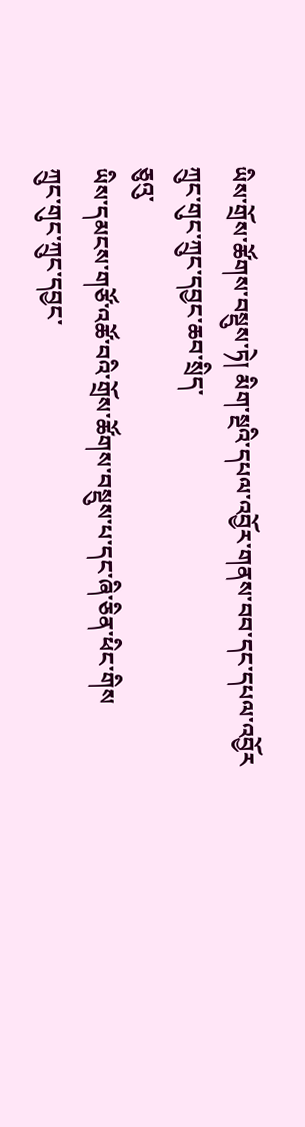ཡིས་གྲོས་ཚོགས་བསྡུས་ཏེ། མིག་སྔའི་དཔལ་འབྱོར་གནས་བབ་དང་དཔལ་འབྱོར
ཀྲུང་གུང་ཀྲུང་དབྱང་ཆབ་སྲིད་
ཅུའུ་
ཡིས་དམངས་གཙོ་འཚོ་བའི་གྲོས་ཚོགས་བསྡུས་པ་དང་ཞི་ཅིན་ཕིང་གིས
ཀྲུང་གུང་ཀྲུང་དབྱང་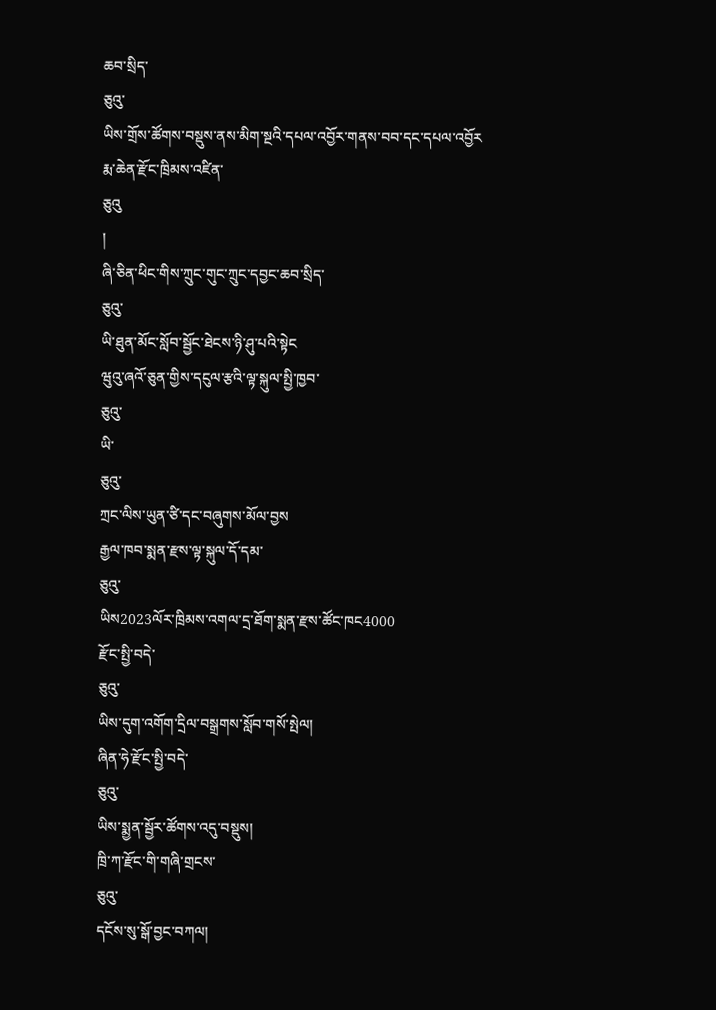ཆབ་སྲིད་
ཅུའུ་
ཡིས་གྲོས་ཚོགས་བསྡུས་ནས་མིག་སྔའི་དཔལ་འབྱོར་གནས་བབ་དང་དཔལ་འབྱོར
རྨ་ཆེན་རྫོང་ཁྲིམས་འཛིན་
ཅུའུ
།
ཞི་ཅིན་ཕིང་གིས་ཀྲུང་གུང་ཀྲུང་དབྱང་ཆབ་སྲིད་
ཅུའུ་
ཡི་ཐུན་མོང་སློབ་སྦྱོང་ཐེངས་ཉི་ཤུ་པའི་སྟེང
ཝུའུ་ཞའོ་ཅུན་གྱིས་དངུལ་རྩའི་ལྟ་སྐུལ་སྤྱི་ཁྱབ་
ཅུའུ་
ཡི་
ཅུའུ་
ཀྲང་ལིས་ཡུན་ཙི་དང་བཞུགས་མོལ་བྱས
རྒྱལ་ཁབ་སྨན་རྫས་ལྟ་སྐུལ་དོ་དམ་
ཅུའུ་
ཡིས2023ལོར་ཁྲིམས་འགལ་དྲ་ཐོག་སྨན་རྫས་ཚོང་ཁང4000
རྫོང་སྤྱི་བདེ་
ཅུའུ་
ཡིས་དུག་འགོག་དྲིལ་བསྒྲགས་སློབ་གསོ་སྤེལ།
ཞིན་ཧེ་རྫོང་སྤྱི་བདེ་
ཅུའུ་
ཡིས་སྨྱན་སྦྱོར་ཚོགས་འདུ་བསྡུས།
ཁྲི་ཀ་རྫོང་གི་གཞི་གྲངས་
ཅུའུ་
དངོས་སུ་སྒོ་བྱང་བཀལ།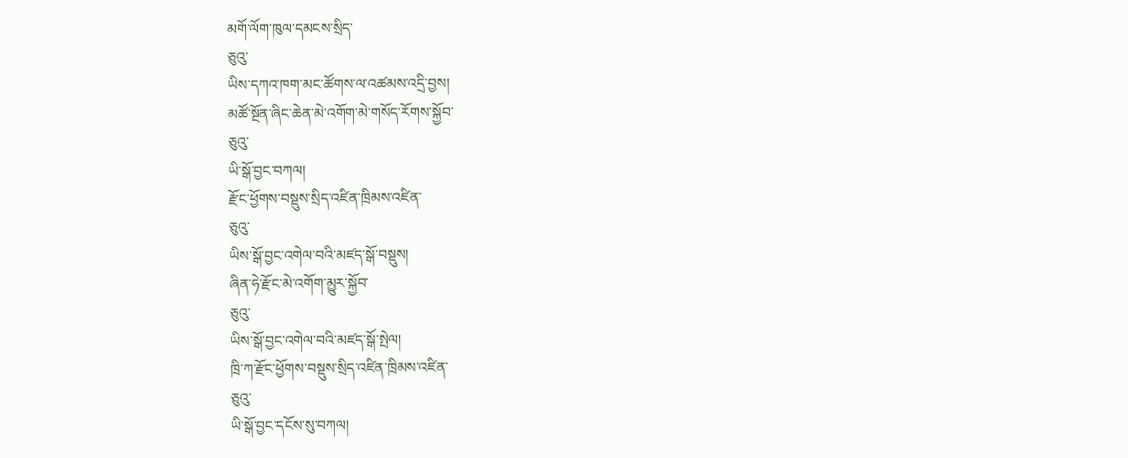མགོ་ལོག་ཁུལ་དམངས་སྲིད་
ཅུའུ་
ཡིས་དཀའ་ཁག་མང་ཚོགས་ལ་འཚམས་འདྲི་བྱས།
མཚོ་སྔོན་ཞིང་ཆེན་མེ་འགོག་མེ་གསོད་རོགས་སྐྱོབ་
ཅུའུ་
ཡི་སྒོ་བྱང་བཀལ།
རྫོང་ཕྱོགས་བསྡུས་སྲིད་འཛིན་ཁྲིམས་འཛིན་
ཅུའུ་
ཡིས་སྒོ་བྱང་འགེལ་བའི་མཛད་སྒོ་བསྡུས།
ཞིན་ཧེ་རྫོང་མེ་འགོག་མྱུར་སྐྱོབ་
ཅུའུ་
ཡིས་སྒོ་བྱང་འགེལ་བའི་མཛད་སྒོ་སྤེལ།
ཁྲི་ཀ་རྫོང་ཕྱོགས་བསྡུས་སྲིད་འཛིན་ཁྲིམས་འཛིན་
ཅུའུ་
ཡི་སྒོ་བྱང་དངོས་སུ་བཀལ།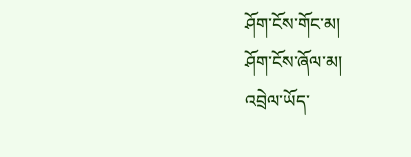ཤོག་ངོས་གོང་མ།
ཤོག་ངོས་ཞོལ་མ།
འབྲེལ་ཡོད་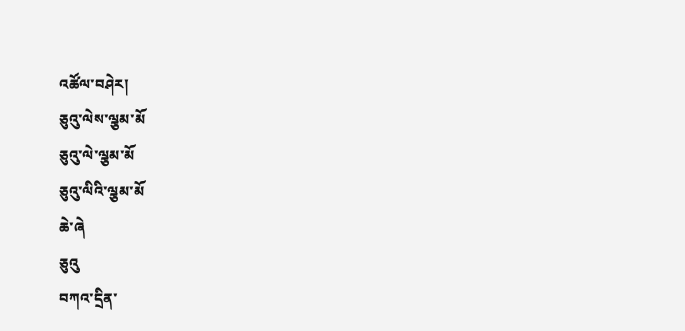འཚོལ་བཤེར།
ཅུའུ་ལེས་ལྕམ་མོ
ཅུའུ་ལེ་ལྕམ་མོ
ཅུའུ་ལིའི་ལྕམ་མོ
ཆེ་ཞེ
ཅུའུ
བཀའ་དྲིན་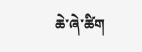ཆེ་ཞེ་ཚིག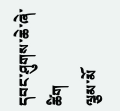དབང་ཤུགས་ཆེ་ཞེ་ཚིག
ལྕམ་མོ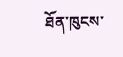ཐོན་ཁུངས་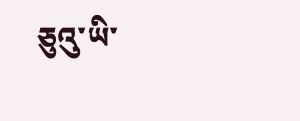ཅུའུ་ཡི་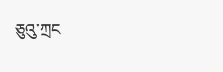ཅུའུ་ཀྲང